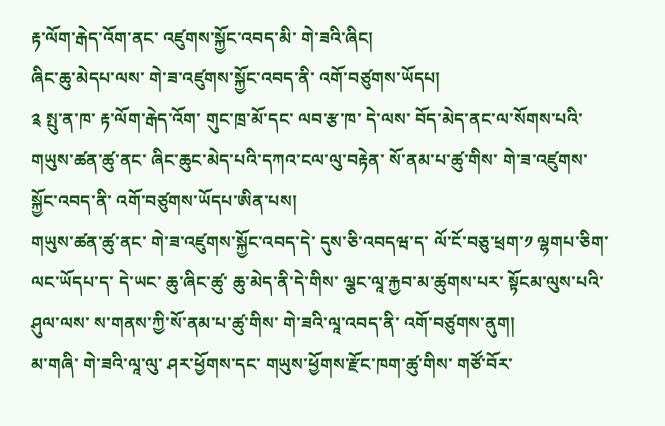རྟ་ལོག་རྒེད་འོག་ནང་ འཛུགས་སྐྱོང་འབད་མི་ གེ་ཟའི་ཞིང།
ཞིང་ཆུ་མེདཔ་ལས་ གེ་ཟ་འཛུགས་སྐྱོང་འབད་ནི་ འགོ་བཙུགས་ཡོདཔ།
༉ སྤུ་ན་ཁ་ རྟ་ལོག་རྒེད་འོག་ གུང་ཁྲ་མོ་དང་ ལབ་རྩ་ཁ་ དེ་ལས་ བོད་མེད་ནང་ལ་སོགས་པའི་ གཡུས་ཚན་ཚུ་ནང་ ཞིང་ཆུང་མེད་པའི་དཀའ་ངལ་ལུ་བརྟེན་ སོ་ནམ་པ་ཚུ་གིས་ གེ་ཟ་འཛུགས་སྐྱོང་འབད་ནི་ འགོ་བཙུགས་ཡོདཔ་ཨིན་པས།
གཡུས་ཚན་ཚུ་ནང་ གེ་ཟ་འཛུགས་སྐྱོང་འབད་དེ་ དུས་ཅི་འབདཝ་ད་ ལོ་ངོ་བཅུ་ཕྲག་༡ ལྷགཔ་ཅིག་ ལང་ཡོདཔ་ད་ དེ་ཡང་ ཆུ་ཞིང་ཚུ་ ཆུ་མེད་ནི་དེ་གིས་ ལྕང་ལཱ་རྐྱབ་མ་ཚུགས་པར་ སྟོངམ་ལུས་པའི་ཤུལ་ལས་ ས་གནས་ཀྱི་སོ་ནམ་པ་ཚུ་གིས་ གེ་ཟའི་ལཱ་འབད་ནི་ འགོ་བཙུགས་ནུག།
མ་གཞི་ གེ་ཟའི་ལཱ་ལུ་ ཤར་ཕྱོགས་དང་ གཡུས་ཕྱོགས་རྫོང་ཁག་ཚུ་གིས་ གཙོ་བོར་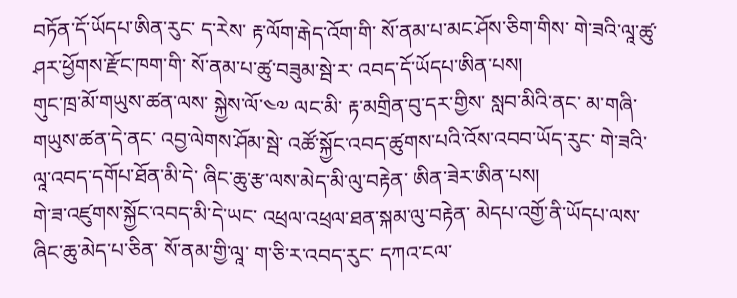བཏོན་དོ་ཡོདཔ་ཨིན་རུང་ ད་རེས་ རྟ་ལོག་རྒེད་འོག་གི་ སོ་ནམ་པ་མང་ཤོས་ཅིག་གིས་ གེ་ཟའི་ལཱ་ཚུ་ ཤར་ཕྱོགས་རྫོང་ཁག་གི་ སོ་ནམ་པ་ཚུ་བཟུམ་སྦེ་ར་ འབད་དོ་ཡོདཔ་ཨིན་པས།
གུང་ཁྲ་མོ་གཡུས་ཚན་ལས་ སྐྱེས་ལོ་༤༧ ལང་མི་ རྟ་མགྲིན་བུ་དར་གྱིས་ སླབ་མིའི་ནང་ མ་གཞི་ གཡུས་ཚན་དེ་ནང་ འབྱ་ལེགས་ཤོམ་སྦེ་ འཚོ་སྐྱོང་འབད་ཚུགས་པའི་འོས་འབབ་ཡོད་རུང་ གེ་ཟའི་ལཱ་འབད་དགོཔ་ཐོན་མི་དེ་ ཞིང་ཆུ་རྩ་ལས་མེད་མི་ལུ་བརྟེན་ ཨིན་ཟེར་ཨིན་པས།
གེ་ཟ་འཛུགས་སྐྱོང་འབད་མི་དེ་ཡང་ འཕྲལ་འཕྲལ་ཐན་སྐམ་ལུ་བརྟེན་ མེདཔ་འགྱོ་ནི་ཡོདཔ་ལས་ ཞིང་ཆུ་མེད་པ་ཅིན་ སོ་ནམ་གྱི་ལཱ་ ག་ཅི་ར་འབད་རུང་ དཀའ་ངལ་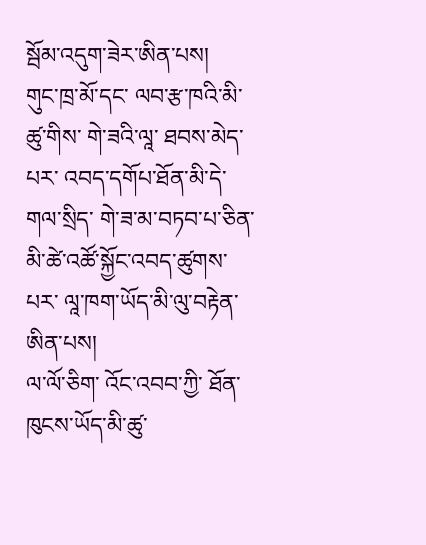སྦོམ་འདུག་ཟེར་ཨིན་པས།
གུང་ཁྲ་མོ་དང་ ལབ་རྩ་ཁའི་མི་ཚུ་གིས་ གེ་ཟའི་ལཱ་ ཐབས་མེད་པར་ འབད་དགོཔ་ཐོན་མི་དེ་ གལ་སྲིད་ གེ་ཟ་མ་བཏབ་པ་ཅིན་ མི་ཚེ་འཚོ་སྐྱོང་འབད་ཚུགས་པར་ ལཱ་ཁག་ཡོད་མི་ལུ་བརྟེན་ཨིན་པས།
ལ་ལོ་ཅིག་ འོང་འབབ་ཀྱི་ ཐོན་ཁུངས་ཡོད་མི་ཚུ་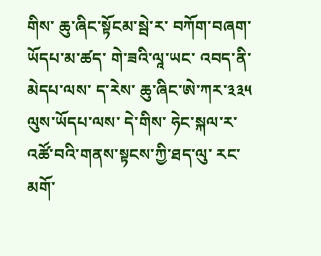གིས་ ཆུ་ཞིང་སྟོངམ་སྦེ་ར་ བཀོག་བཞག་ཡོདཔ་མ་ཚད་ གེ་ཟའི་ལཱ་ཡང་ འབད་ནི་མེདཔ་ལས་ ད་རེས་ ཆུ་ཞིང་ཨེ་ཀར་༣༣༥ ལུས་ཡོདཔ་ལས་ དེ་གིས་ ཧེང་སྐལ་ར་ འཚོ་བའི་གནས་སྟངས་ཀྱི་ཐད་ལུ་ རང་མགོ་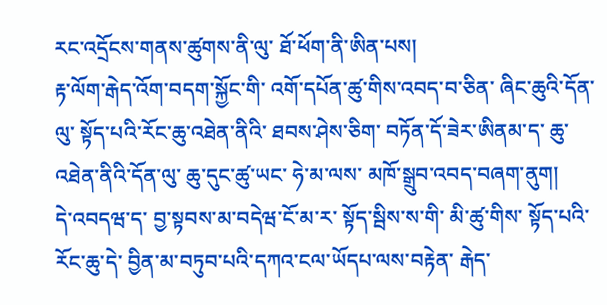རང་འདྲོངས་གནས་ཚུགས་ནི་ལུ་ ཐོ་ཕོག་ནི་ཨིན་པས།
རྟ་ལོག་རྒེད་འོག་བདག་སྐྱོང་གི་ འགོ་དཔོན་ཚུ་གིས་འབད་བ་ཅིན་ ཞིང་ཆུའི་དོན་ལུ་ སྟོད་པའི་རོང་ཆུ་འཐེན་ནིའི་ ཐབས་ཤེས་ཅིག་ བཏོན་དོ་ཟེར་ཨིནམ་ད་ ཆུ་འཐེན་ནིའི་དོན་ལུ་ ཆུ་དུང་ཚུ་ཡང་ ཧེ་མ་ལས་ མཁོ་སྒྲུབ་འབད་བཞག་ནུག།
དེ་འབདཝ་ད་ བྱ་སྟབས་མ་བདེཝ་ངོ་མ་ར་ སྟོད་སྦིས་ས་གི་ མི་ཚུ་གིས་ སྟོད་པའི་རོང་ཆུ་དེ་ བྱིན་མ་བཏུབ་པའི་དཀའ་ངལ་ཡོདཔ་ལས་བརྟེན་ རྒེད་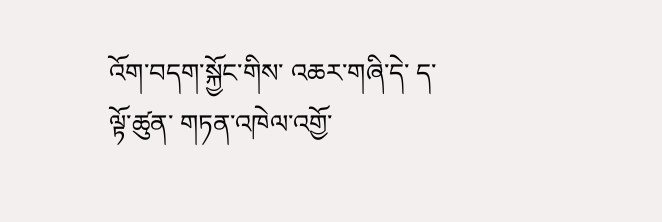འོག་བདག་སྐྱོང་གིས་ འཆར་གཞི་དེ་ ད་ལྟོ་ཚུན་ གཏན་འཁེལ་འགྱོ་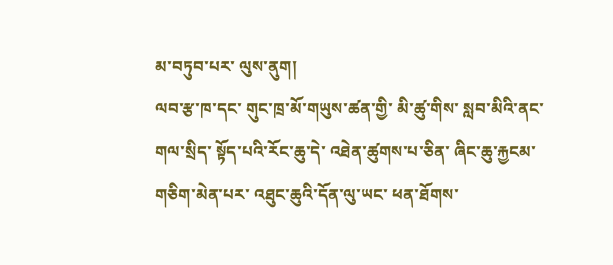མ་བཏུབ་པར་ ལུས་ནུག།
ལབ་རྩ་ཁ་དང་ གུང་ཁྲ་མོ་གཡུས་ཚན་གྱི་ མི་ཚུ་གིས་ སླབ་མིའི་ནང་ གལ་སྲིད་ སྟོད་པའི་རོང་ཆུ་དེ་ འཐེན་ཚུགས་པ་ཅིན་ ཞིང་ཆུ་རྐྱངམ་གཅིག་མེན་པར་ འཐུང་ཆུའི་དོན་ལུ་ཡང་ ཕན་ཐོགས་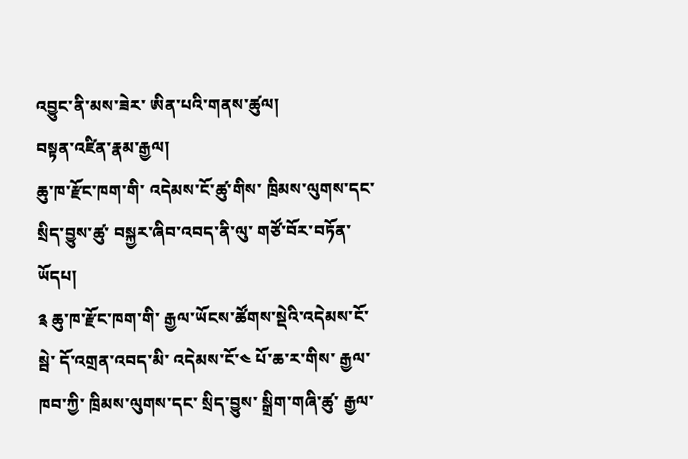འབྱུང་ནི་མས་ཟེར་ ཨིན་པའི་གནས་ཚུལ།
བསྟན་འཛིན་རྣམ་རྒྱལ།
ཆུ་ཁ་རྫོང་ཁག་གི་ འདེམས་ངོ་ཚུ་གིས་ ཁྲིམས་ལུགས་དང་ སྲིད་བྱུས་ཚུ་ བསྐྱར་ཞིབ་འབད་ནི་ལུ་ གཙོ་བོར་བཏོན་ཡོདཔ།
༉ ཆུ་ཁ་རྫོང་ཁག་གི་ རྒྱལ་ཡོངས་ཚོགས་སྡེའི་འདེམས་ངོ་སྦེ་ དོ་འགྲན་འབད་མི་ འདེམས་ངོ་༤ པོ་ཆ་ར་གིས་ རྒྱལ་ཁབ་ཀྱི་ ཁྲིམས་ལུགས་དང་ སྲིད་བྱུས་ སྒྲིག་གཞི་ཚུ་ རྒྱལ་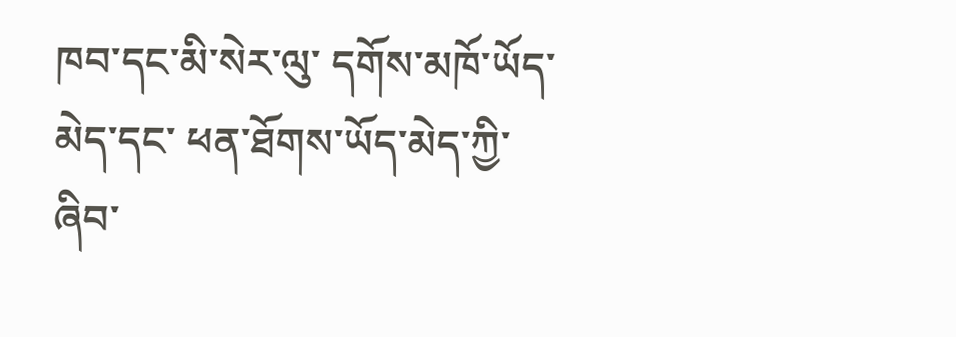ཁབ་དང་མི་སེར་ལུ་ དགོས་མཁོ་ཡོད་མེད་དང་ ཕན་ཐོགས་ཡོད་མེད་ཀྱི་ ཞིབ་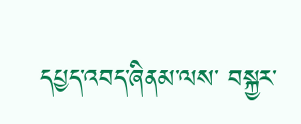དཔྱད་འབད་ཞིནམ་ལས་ བསྐྱར་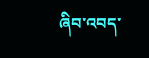ཞིབ་འབད་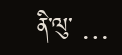ནི་ལུ་ …